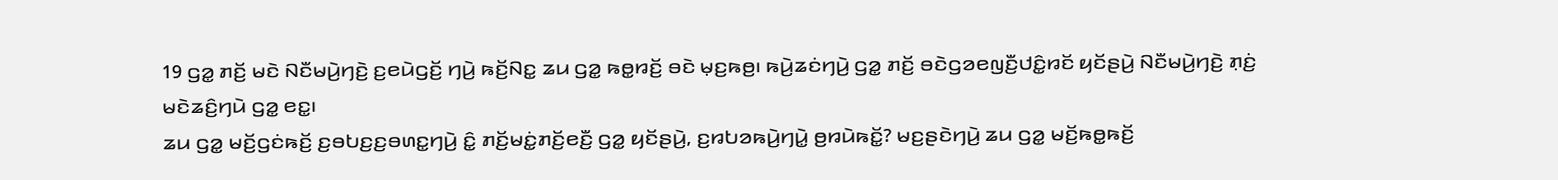19 ꤞꤤ꤭ ꤊꤢꤩ꤬ ꤗꤢꤧ ꤡꤢꤪꤗꤣꤧ꤬ꤚꤢꤧ꤬ ꤢ꤬ꤕꤣꤧꤞꤢꤩ꤬ ꤚꤣꤧ꤬ ꤒꤢꤩ꤬ꤡꤢ꤭ ꤘꤣ ꤞꤤ꤭ ꤒꤥ꤭ꤙꤢꤩ꤬ ꤋꤢꤧ ꤗ꤫ꤢ꤬ꤒꤥ꤬꤯ ꤒꤣꤧ꤬ꤘꤢꤦꤚꤣꤧ꤬ ꤞꤤ꤭ ꤊꤢꤩ꤬ ꤋꤢꤧꤞꤤꤕꤜꤢꤪ꤬ꤓꤢꤨ꤭ꤙꤢꤩ ꤟꤢꤩꤔꤣꤧ꤬ ꤡꤢꤪꤗꤣꤧ꤬ꤚꤢꤧ꤬ ꤊ꤫ꤢꤦ꤬ ꤗꤢꤧꤘꤢꤨ꤬ꤚꤣꤧ ꤞꤤ꤭ ꤕꤢ꤭꤯
ꤘꤣ ꤞꤤ꤭ ꤗꤢꤩ꤬ꤞꤢꤦꤒꤢꤩ꤬ ꤢ꤬ꤋꤝꤢ꤬ꤢ꤬ꤋꤛꤢ꤭ꤚꤣꤧ꤬ ꤢꤨ꤭ ꤊꤢꤩ꤬ꤗꤢꤦ꤭ꤊꤢꤩ꤬ꤕꤢꤪ꤬ ꤞꤤ꤭ ꤟꤢꤩꤔꤣꤧ꤬, ꤢ꤬ꤙꤝꤤꤒꤣꤧ꤬ꤚꤣꤧ꤭ ꤥ꤬ꤙꤣꤧꤒꤢꤩ꤭? ꤗꤢ꤬ꤔꤢꤧꤚꤣꤧ꤬ ꤘꤣ ꤞꤤ꤭ ꤗꤢꤩ꤬ꤒꤥ꤭ꤒꤢꤩ꤬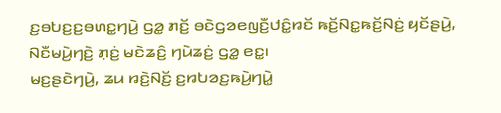ꤢ꤬ꤋꤝꤢ꤬ꤢ꤬ꤋꤛꤢ꤭ꤚꤣꤧ꤬ ꤞꤤ꤭ ꤊꤢꤩ꤬ ꤋꤢꤧꤞꤤꤕꤜꤢꤪ꤬ꤓꤢꤨ꤭ꤙꤢꤩ ꤒꤢꤩ꤬ꤡꤢ꤭ꤒꤢꤩ꤬ꤡꤢꤦ꤬ ꤟꤢꤩꤔꤣꤧ꤬, ꤡꤢꤪꤗꤣꤧ꤬ꤚꤢꤧ꤬ ꤊ꤫ꤢꤦ꤬ ꤗꤢꤧꤘꤢꤨ꤬ ꤚꤣꤧꤘꤢꤦ꤬ ꤞꤤ꤭ ꤕꤢ꤭꤯
ꤗꤢ꤬ꤔꤢꤧꤚꤣꤧ꤬, ꤘꤣ ꤙꤢꤧ꤬ꤡꤢꤩ꤬ ꤢ꤬ꤙꤝꤤꤢ꤬ꤒꤣꤧ꤬ꤚꤣꤧ꤭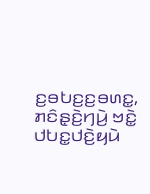ꤢ꤬ꤋꤝꤢ꤬ꤢ꤬ꤋꤛꤢ꤭, ꤊꤢꤨꤔ꤫ꤢꤧ꤬ꤚꤣꤧ꤬ ꤠꤢꤧ꤭ ꤓꤝꤢ꤭ꤓꤢꤧ꤬ꤟꤣꤧ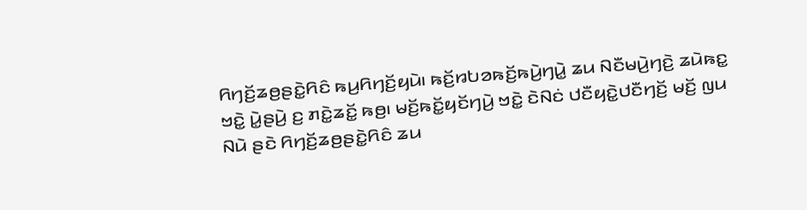ꤖꤚꤢꤩ꤬ꤘꤥ꤬ꤔꤢꤧ꤭ꤖꤢꤨ ꤒꤣ꤬ꤖꤚꤢꤩ꤬ꤟꤣꤧ꤯ ꤒꤢꤩ꤬ꤙꤝꤤꤒꤢꤩ꤬ꤒꤣꤧ꤬ꤚꤣꤧ꤭ ꤘꤣ ꤡꤢꤪꤗꤣꤧ꤬ꤚꤢꤧ꤬ ꤘꤣꤧꤒꤢ꤭ ꤠꤢꤧ꤭ ꤣꤧ꤭ꤔꤣꤧ꤬ ꤢ꤬ ꤊꤢꤧ꤭ꤘꤢꤩ꤭ ꤒꤥ꤬꤯ ꤗꤢꤩ꤬ꤒꤢꤩ꤭ꤟꤢꤩꤚꤣꤧ꤬ ꤠꤢꤧ꤭ ꤢꤧꤡꤢꤦ ꤓꤢꤪꤟꤢꤧ꤭ꤓꤢꤪꤚꤢꤩ꤬ ꤗꤢꤩ꤬ ꤜꤣ ꤡꤣꤧ ꤔꤢꤧ ꤖꤚꤢꤩ꤬ꤘꤥ꤬ꤔꤢꤧ꤭ꤖꤢꤨ ꤘꤣ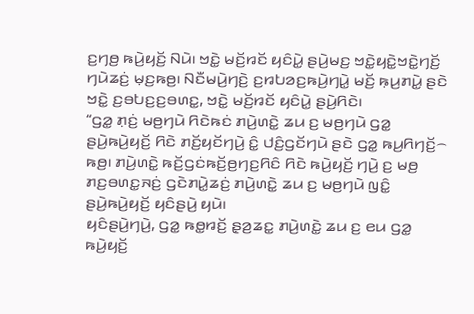ꤢ꤬ꤚꤥ꤬ ꤒꤣꤧ꤬ꤟꤢꤩ꤬ ꤡꤣꤧ꤯ ꤠꤢꤧ꤭ ꤗꤢꤩ꤬ꤙꤢꤩ ꤟꤢꤨꤣꤧ꤭ ꤔꤣꤧ꤬ꤗꤢ꤬ ꤠꤢꤧ꤭ꤟꤢꤧ꤭ꤠꤢꤧ꤭ꤚꤢꤩ꤬ ꤚꤣꤧꤘꤢꤦ꤬ ꤗ꤫ꤢ꤬ꤒꤥ꤬꤯ ꤡꤢꤪꤗꤣꤧ꤬ꤚꤢꤧ꤬ ꤢ꤬ꤙꤝꤤꤢ꤬ꤒꤣꤧ꤬ꤚꤣꤧ꤭ ꤗꤢꤩ꤬ ꤒ꤫ꤣ꤬ꤊꤣꤧ꤭ ꤔꤢꤧ ꤠꤢꤧ꤭ ꤢ꤬ꤋꤝꤢ꤬ꤢ꤬ꤋꤛꤢ꤭, ꤠꤢꤧ꤭ ꤗꤢꤩ꤬ꤙꤢꤩ ꤟꤢꤨꤣꤧ꤭ ꤔꤣꤧ꤬ꤖꤢꤧ꤯
“ꤞꤤ꤭ ꤊ꤫ꤢꤦ꤬ ꤗꤥ꤬ꤚꤣꤧ ꤖꤢꤧꤒꤢꤦ ꤊꤣꤧ꤬ꤛꤢꤧ꤭ ꤘꤣ ꤢ꤬ ꤗꤥ꤬ꤚꤣꤧ ꤞꤤ꤭ ꤔꤣꤧ꤬ꤒꤣꤧ꤬ꤟꤢꤩ꤬ ꤖꤢꤧ ꤊꤢꤩ꤬ꤟꤢꤩꤚꤣꤧ꤬ ꤢꤨ꤭ ꤓꤢꤨ꤬ꤞꤢꤩꤚꤣꤧ ꤔꤢꤧ ꤞꤤ꤭ ꤒꤣ꤬ꤖꤚꤢꤩ꤬꤮ ꤒꤥ꤬꤯ ꤊꤣꤧ꤬ꤛꤢꤧ꤭ ꤒꤢꤩ꤬ꤞꤢꤦꤒꤢꤩ꤬ꤥ꤬ꤚꤢ꤬ꤖꤢꤨ ꤖꤢꤧ ꤒꤣꤧ꤬ꤟꤢꤩ꤬ ꤚꤣꤧ꤬ ꤢ꤬ ꤗꤥ꤬ ꤊꤢ꤬ꤋꤛꤢ꤭ꤏꤢꤦ꤬ ꤞꤢꤧꤊꤣꤧ꤭ꤘꤢꤦ꤬ ꤊꤣꤧ꤬ꤛꤢꤧ꤭ ꤘꤣ ꤢ꤬ ꤗꤥ꤬ꤚꤣꤧ ꤜꤢꤨ꤭ ꤔꤣꤧ꤬ꤒꤣꤧ꤬ꤟꤢꤩ꤬ ꤟꤢꤨꤔꤣꤧ꤬ ꤟꤣꤧ꤯
ꤟꤢꤨꤔꤣꤧ꤬ꤚꤣꤧ꤬, ꤞꤤ꤭ ꤒꤥ꤭ꤙꤢꤩ꤬ ꤔ꤫ꤤ꤬ꤘꤢ꤭ ꤊꤣꤧ꤬ꤛꤢꤧ꤭ ꤘꤣ ꤢ꤬ ꤕꤣ ꤞꤤ꤭ ꤒꤣꤧ꤬ꤟꤢꤩ꤬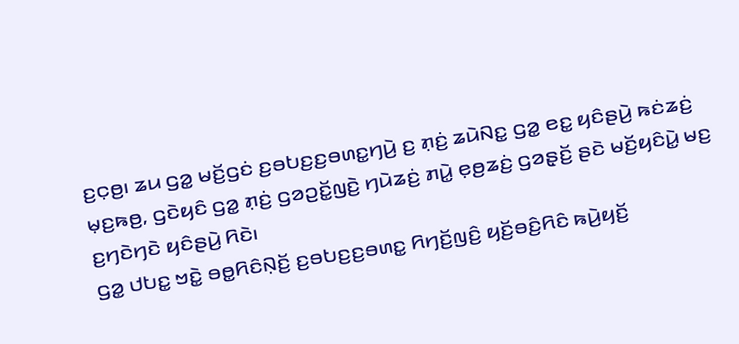ꤢ꤬ꤍ꤫ꤥ꤬꤯ ꤘꤣ ꤞꤤ꤭ ꤗꤢꤩ꤬ꤞꤢꤦ ꤢ꤬ꤋꤝꤢ꤬ꤢ꤬ꤋꤛꤢ꤭ꤚꤣꤧ꤬ ꤢ꤬ ꤊ꤫ꤢꤦ꤬ ꤘꤣꤧꤡꤢ꤭ ꤞꤤ꤭ ꤕꤢ꤭ ꤟꤢꤨꤔꤣꤧ꤬ ꤒꤢꤦꤘꤢꤦ꤬ ꤗ꤫ꤢ꤬ꤒꤥ꤬, ꤞꤢꤧꤟꤢꤨ ꤞꤤ꤭ ꤊ꤫ꤢꤦ꤬ ꤞꤤꤑꤢꤩ꤭ꤜꤢꤧ꤬ ꤚꤣꤧꤘꤢꤦ꤬ ꤊꤣꤧ꤭ ꤕ꤫ꤥ꤬ꤘꤢꤦ꤬ ꤞꤤꤔ꤫ꤢꤩ꤬ ꤔꤢꤧ ꤗꤢꤩ꤬ꤟꤢꤨꤣꤧ꤭ ꤗꤢ꤬ ꤢ꤬ꤚꤢꤧꤚꤢꤧ ꤟꤢꤨꤔꤣꤧ꤬ ꤖꤢꤧ꤯
ꤞꤤ꤭ ꤓꤝꤢ꤭ ꤠꤢꤧ꤭ ꤋꤥ꤭ꤖꤢꤨꤡ꤫ꤢꤩ꤬ ꤢ꤬ꤋꤝꤢ꤬ꤢ꤬ꤋꤛꤢ꤭ ꤖꤚꤢꤩ꤬ꤜꤢꤨ꤬ ꤟꤢꤩ꤬ꤋꤢꤨ꤬ꤖꤢꤨ ꤒꤣꤧ꤬ꤟꤢꤩ꤬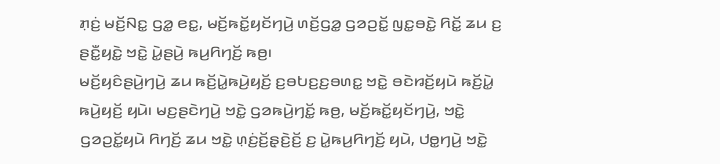ꤊ꤫ꤢꤦ꤬ ꤗꤢꤩ꤬ꤡꤢ꤭ ꤞꤤ꤭ ꤕꤢ꤭, ꤗꤢꤩ꤬ꤒꤢꤩ꤭ꤟꤢꤩꤚꤣꤧ꤬ ꤛꤢꤩ꤬ꤞꤤ꤭ ꤞꤤꤑꤢꤩ꤭ ꤜꤢ꤭ꤋꤢꤧ꤭ ꤖꤢꤩ꤭ ꤘꤣ ꤢ꤬ ꤔꤢꤪ꤭ꤟꤢꤧ꤭ ꤠꤢꤧ꤭ ꤣꤧ꤭ꤔꤣꤧ꤬ ꤒꤣ꤬ꤖꤚꤢꤩ꤬ ꤒꤥ꤬꤯
ꤗꤢꤩ꤬ꤟꤢꤨꤔꤣꤧ꤬ꤚꤣꤧ꤬ ꤘꤣ ꤒꤢꤩ꤬ꤣꤧ꤭ꤒꤣꤧ꤬ꤟꤢꤩ꤬ ꤢ꤬ꤋꤝꤢ꤬ꤢ꤬ꤋꤛꤢ꤭ ꤠꤢꤧ꤭ ꤋꤢꤧꤙꤢꤩ꤬ꤟꤣꤧ ꤒꤢꤩ꤬ꤣꤧ꤭ ꤒꤣꤧ꤬ꤟꤢꤩ꤬ ꤟꤣꤧ꤯ ꤗꤢ꤬ꤔꤢꤧꤚꤣꤧ꤬ ꤠꤢꤧ꤭ ꤞꤤꤒꤣꤧ꤬ꤚꤢꤩ꤭ ꤒꤥ꤬, ꤗꤢꤩ꤬ꤒꤢꤩ꤭ꤟꤢꤩꤚꤣꤧ꤬, ꤠꤢꤧ꤭ ꤞꤤꤑꤢꤩ꤭ꤟꤣꤧ ꤖꤚꤢꤩ꤬ ꤘꤣ ꤠꤢꤧ꤭ ꤛ꤫ꤢꤦ꤬ꤢꤩ꤬ꤔ꤫ꤢꤧ꤬ꤢꤩ꤬ ꤢ꤬ ꤣꤧ꤭ꤒꤣ꤬ꤖꤚꤢꤩ꤬ ꤟꤣꤧ, ꤓꤥ꤭ꤚꤣꤧ꤬ ꤠꤢꤧ꤭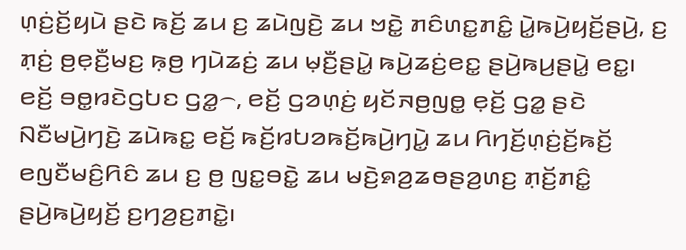ꤛ꤫ꤢꤦ꤬ꤢꤩ꤬ꤟꤣꤧ ꤔꤢꤧ ꤒꤢꤩ꤬ ꤘꤣ ꤢ꤬ ꤘꤣꤧꤜꤢꤧ꤬ ꤘꤣ ꤠꤢꤧ꤭ ꤊꤢꤨꤛꤢ꤭ꤊꤢꤨ꤭ ꤣꤧ꤭ꤒꤣꤧ꤬ꤟꤢꤩ꤬ꤔꤣꤧ꤬, ꤢ꤬ ꤊ꤫ꤢꤦ꤬ ꤥ꤬ꤕ꤫ꤢꤪ꤬ꤗꤢ꤬ ꤒ꤫ꤥ꤬ ꤚꤣꤧꤘꤢꤦ꤬ ꤘꤣ ꤗ꤫ꤢꤪ꤬ꤔꤣꤧ꤭ ꤒꤣꤧ꤬ꤘꤢꤦ꤬ꤕꤢ꤭ ꤔꤣꤧ꤬ꤒꤣ꤬ꤔꤣꤧ꤭ ꤕꤢ꤭꤯
ꤕꤢꤩ꤬ ꤋꤥ꤭ꤙꤢꤧꤞꤝꤢ ꤞꤤ꤭꤮, ꤕꤢꤩ꤬ ꤞꤤꤛ꤫ꤢꤦ꤬ ꤟꤢꤩꤏꤥ꤬ꤜꤥ꤭ ꤕ꤫ꤢꤩ꤬ ꤞꤤ꤭ ꤔꤢꤧ ꤡꤢꤪꤗꤣꤧ꤬ꤚꤢꤧ꤬ ꤘꤣꤧꤒꤢ꤭ ꤕꤢꤩ꤬ ꤒꤢꤩ꤬ꤙꤝꤤꤒꤢꤩ꤬ꤒꤣꤧ꤬ꤚꤣꤧ꤭ ꤘꤣ ꤖꤚꤢꤩ꤬ꤛ꤫ꤢꤦ꤬ꤢꤩ꤬ꤒꤢꤩ꤬ ꤕꤜꤢꤪꤗꤢꤨ꤬ꤖꤢꤨ ꤘꤣ ꤢ꤬ ꤥ꤬ ꤜꤢ꤭ꤋꤢꤧ꤭ ꤘꤣ ꤗꤢꤧ꤬ꤎꤤ꤬ꤘꤥꤔꤤ꤬ꤛꤢ꤬ ꤊ꤫ꤢꤩ꤬ꤊꤢꤨ꤭ ꤔꤣꤧ꤬ꤒꤣꤧ꤬ꤟꤢꤩ꤬ ꤢ꤬ꤚꤤ꤬ꤢ꤬ꤊꤢꤧ꤭꤯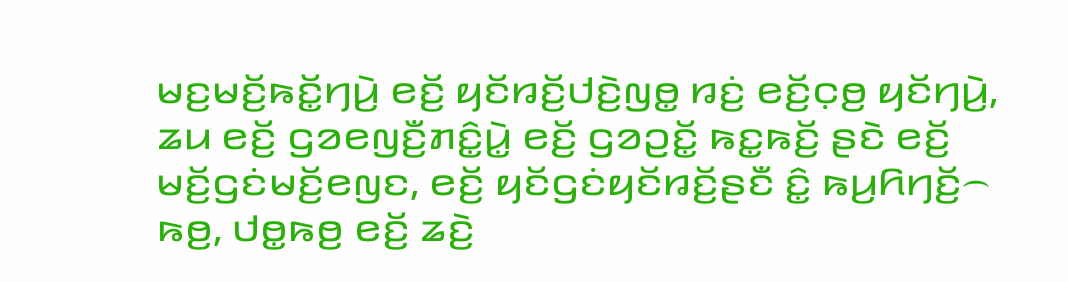ꤗꤢ꤬ꤗꤢꤩ꤬ꤒꤢꤩ꤭ꤚꤣꤧ꤬ ꤕꤢꤩ꤬ ꤟꤢꤩꤙꤢꤩ꤬ꤓꤢꤧ꤬ꤜꤥ꤭ ꤙꤢꤦ꤬ ꤕꤢꤩ꤬ꤍ꤫ꤥ꤬ ꤟꤢꤩꤚꤣꤧ꤬, ꤘꤣ ꤕꤢꤩ꤬ ꤞꤤꤕꤜꤢꤪ꤬ꤊꤢꤨ꤭ꤣꤧ꤭ ꤕꤢꤩ꤬ ꤞꤤꤑꤢꤩ꤭ ꤒꤢ꤭ꤒꤢꤩ꤬ ꤔꤢꤧ ꤕꤢꤩ꤬ ꤗꤢꤩ꤬ꤞꤢꤦꤗꤢꤩ꤬ꤕꤜꤢ, ꤕꤢꤩ꤬ ꤟꤢꤩꤞꤢꤦꤟꤢꤩꤙꤢꤩ꤬ꤔꤢꤪ ꤢꤨ꤭ ꤒꤣ꤬ꤖꤚꤢꤩ꤬꤮ ꤒꤥ꤬, ꤓꤥ꤭ꤒꤥ꤬ ꤕꤢꤩ꤬ ꤘꤢꤧ꤬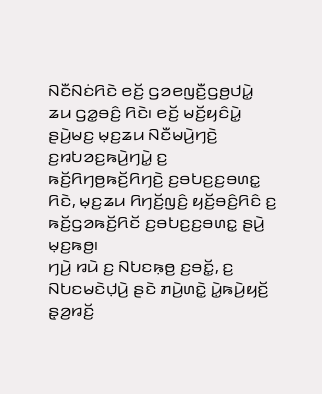ꤡꤢꤪꤡꤢꤦꤖꤢꤧ ꤕꤢꤩ꤬ ꤞꤤꤕꤜꤢꤪ꤬ꤞꤥ꤬ꤓꤣꤧ꤭ ꤘꤣ ꤞꤤ꤭ꤋꤢꤨ꤬ ꤖꤢꤧ꤯ ꤕꤢꤩ꤬ ꤗꤢꤩ꤬ꤟꤢꤨꤣꤧ꤭ ꤔꤣꤧ꤬ꤗꤢ꤬ ꤗ꤫ꤢ꤬ꤘꤣ ꤡꤢꤪꤗꤣꤧ꤬ꤚꤢꤧ꤬ ꤢ꤬ꤙꤝꤤꤢ꤬ꤒꤣꤧ꤬ꤚꤣꤧ꤭ ꤢ꤬ ꤒꤢꤩ꤬ꤖꤚꤥ꤬ꤒꤢꤩ꤬ꤖꤚꤢꤧ꤬ ꤢ꤬ꤋꤝꤢ꤬ꤢ꤬ꤋꤛꤢ꤭ ꤖꤢꤧ, ꤗ꤫ꤢ꤬ꤘꤣ ꤖꤚꤢꤩ꤬ꤜꤢꤨ꤬ ꤟꤢꤩ꤬ꤋꤢꤨ꤬ꤖꤢꤨ ꤢ꤬ ꤒꤢꤩ꤬ꤞꤤꤒꤢꤩ꤬ꤖꤢꤩ ꤢ꤬ꤋꤝꤢ꤬ꤢ꤬ꤋꤛꤢ꤭ ꤔꤣꤧ꤬ ꤗ꤫ꤢ꤬ꤒꤥ꤬꤯
ꤚꤣꤧ꤬ ꤙꤣꤧ ꤢ꤬ ꤡꤝꤢꤒ꤫ꤥ꤬ ꤢ꤬ꤋꤢꤩ꤭, ꤢ꤬ ꤡꤝꤢꤗꤢꤧꤓ꤫ꤣꤧ꤬ ꤔꤢꤧ ꤊꤣꤧ꤬ꤛꤢꤧ꤭ ꤣꤧ꤭ꤒꤣꤧ꤬ꤟꤢꤩ꤬ ꤔ꤫ꤤ꤬ꤙꤢꤩ꤬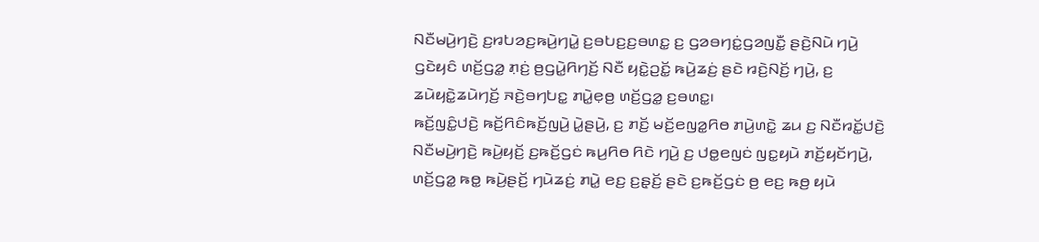ꤡꤢꤪꤗꤣꤧ꤬ꤚꤢꤧ꤬ ꤢ꤬ꤙꤝꤤꤢ꤬ꤒꤣꤧ꤬ꤚꤣꤧ꤭ ꤢ꤬ꤋꤝꤢ꤬ꤢ꤬ꤋꤛꤢ꤭ ꤢ꤬ ꤞꤤꤋꤚꤢꤦ꤭ꤞꤤꤜꤢꤪ꤭ ꤔꤢꤧ꤬ꤡꤣꤧ ꤚꤣꤧ꤬ ꤞꤢꤧꤟꤢꤨ ꤛꤢꤩ꤬ꤞꤤ꤭ ꤊ꤫ꤢꤦ꤬ ꤥ꤬ꤞꤣꤧ꤭ꤖꤚꤢꤩ꤬ ꤡꤢꤪ ꤟꤢꤧ꤭ꤑꤢꤩ꤭ ꤒꤣꤧ꤬ꤘꤢꤦ꤬ ꤔꤢꤧ ꤙꤢꤧ꤬ꤡꤢꤩ꤬ ꤚꤣꤧ꤬, ꤢ꤬ ꤘꤣꤧꤟꤢꤧ꤭ꤘꤣꤧꤚꤢꤩ꤬ ꤏꤢꤧ꤬ꤋꤚꤝꤢ꤭ ꤊꤣꤧ꤭ꤕ꤫ꤥ꤬ ꤛꤢꤩ꤬ꤞꤤ꤭ ꤢ꤬ꤋꤛꤢ꤭꤯
ꤒꤢꤩ꤬ꤜꤢꤨ꤭ꤓꤢꤧ꤬ ꤒꤢꤩ꤬ꤖꤢꤨꤒꤢꤩ꤬ꤜꤣꤧ꤬ ꤣꤧ꤭ꤔꤣꤧ꤬, ꤢ꤬ ꤊꤢꤩ꤬ ꤗꤢꤩ꤬ꤕꤜꤤ꤭ꤖꤥ ꤊꤣꤧ꤬ꤛꤢꤧ꤭ ꤘꤣ ꤢ꤬ ꤡꤢꤪꤙꤢꤩ꤭ꤓꤢꤧ꤬ ꤡꤢꤪꤗꤣꤧ꤬ꤚꤢꤧ꤬ ꤒꤣꤧ꤬ꤟꤢꤩ꤬ ꤢ꤬ꤒꤢꤩ꤬ꤞꤢꤦ ꤒꤣ꤬ꤖꤥ ꤖꤢꤧ ꤚꤣꤧ꤬ ꤢ꤬ ꤓꤥ꤭ꤕꤜꤢꤦ ꤜꤢ꤭ꤟꤣꤧ ꤊꤢꤩ꤬ꤟꤢꤩꤚꤣꤧ꤬, ꤛꤢꤩ꤬ꤞꤤ꤭ ꤒꤥ꤭ ꤒꤣꤧ꤬ꤔꤢꤩ꤬ ꤚꤣꤧꤘꤢꤦ꤬ ꤊꤣꤧ꤭ ꤕꤢ꤬ ꤢ꤬ꤔ꤫ꤢꤩ꤬ ꤔꤢꤧ ꤢ꤬ꤒꤢꤩ꤬ꤞꤢꤦ ꤥ꤬ ꤕꤢ꤬ ꤒꤥ꤬ ꤟꤣꤧ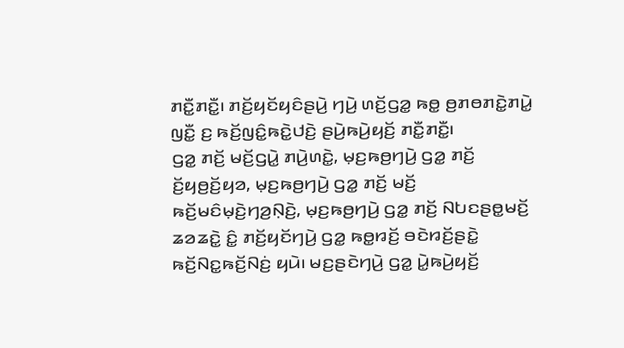ꤊꤢꤪ꤭ꤊꤢꤪ꤭꤯ ꤊꤢꤩ꤬ꤟꤢꤩꤟꤢꤨꤔꤣꤧ꤬ ꤚꤣꤧ꤬ ꤛꤢꤩ꤬ꤞꤤ꤭ ꤒꤥ꤭ ꤥ꤬ꤊꤥꤊꤢꤧ꤭ꤊꤣꤧ꤭ ꤜꤢꤪ꤭ ꤢ꤬ ꤒꤢꤩ꤬ꤜꤢꤨ꤭ꤒꤢꤧ꤭ꤓꤢꤧ꤬ ꤔꤣꤧ꤬ꤒꤣꤧ꤬ꤟꤢꤩ꤬ ꤊꤢꤪ꤭ꤊꤢꤪ꤭꤯
ꤞꤤ꤭ ꤊꤢꤩ꤬ ꤗꤢꤩ꤬ꤞꤣꤧ꤭ ꤊꤣꤧ꤬ꤛꤢꤧ꤭, ꤗ꤫ꤢ꤬ꤒꤥ꤬ꤚꤣꤧ꤬ ꤞꤤ꤭ ꤊꤢꤩ꤬ ꤢꤩ꤬ꤟꤥ꤬ꤢꤩ꤬ꤟꤤ, ꤗ꤫ꤢ꤬ꤒꤥ꤬ꤚꤣꤧ꤬ ꤞꤤ꤭ ꤊꤢꤩ꤬ ꤗꤢꤩ꤬ ꤒꤢꤩ꤬ꤗꤢꤨꤗ꤫ꤢꤧ꤬ꤚꤤ꤬ꤡ꤫ꤢꤧ꤬, ꤗ꤫ꤢ꤬ꤒꤥ꤬ꤚꤣꤧ꤬ ꤞꤤ꤭ ꤊꤢꤩ꤬ ꤡꤝꤢꤔꤥ꤭ꤗꤢꤩ꤬ ꤘꤤꤘꤢꤧ꤭ ꤢꤨ꤭ ꤊꤢꤩ꤬ꤟꤢꤩꤚꤣꤧ꤬ ꤞꤤ꤭ ꤒꤥ꤭ꤙꤢꤩ꤬ ꤋꤢꤧꤙꤢꤩ꤬ꤔꤢꤧ꤭ ꤒꤢꤩ꤬ꤡꤢ꤭ꤒꤢꤩ꤬ꤡꤢꤦ꤬ ꤟꤣꤧ꤯ ꤗꤢ꤬ꤔꤢꤧꤚꤣꤧ꤬ ꤞꤤ꤭ ꤣꤧ꤭ꤒꤣꤧ꤬ꤟꤢꤩ꤬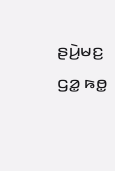ꤔꤣꤧ꤬ꤗꤢ꤬ ꤞꤤ꤭ ꤒꤥ꤭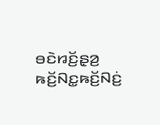ꤋꤢꤧꤙꤢꤩ꤬ꤔ꤫ꤤ꤬ ꤒꤢꤩ꤬ꤡꤢ꤭ꤒꤢꤩ꤬ꤡꤢꤦ꤬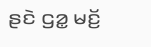ꤔꤢꤧ ꤞꤤ꤭ ꤗꤢꤩ꤬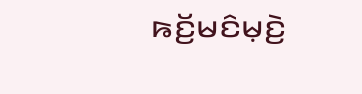ꤒꤢꤩ꤬ꤗꤢꤨꤗ꤫ꤢꤧ꤬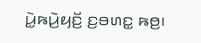ꤣꤧ꤭ꤒꤣꤧ꤬ꤟꤢꤩ꤬ ꤢ꤬ꤋꤛꤢ꤭ ꤒꤥ꤬꤯